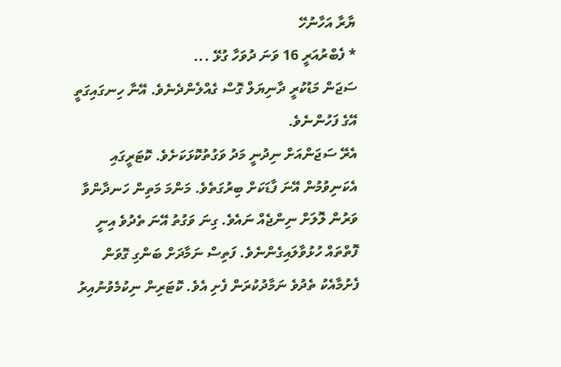ޔާރާ އަހާނުހޭ
* ފެބްރުއަރީ 16 ވަނަ ދުވަހާ ގުޅޭ ...
ސަޖަން މަޑުކުރީ ދާނިޔަލް ގޮސް ގެއްލެންދެނެވެ. އޭނާ ހިނގައިގަތީ އޭގެ ފަހުންނެވެ.
އެރޭ ސަޖަންއަށް ނިދުނީ މަދު ވަގުތުކޮޅަކަށެވެ. ކޮޓަރީގައި އެކަނިވުމުން އޭނަ ފާޑަކަށް ބިރުގަތެވެ. މަންމަ މަތިން ހަނދާންވާ ވަރުން ލޮލަށް ނިންޖެއް ނައެވެ. ގިނަ ވަގުތު އޭނަ ތެދުވެ އިނީ ފޮތްތައް ހުޅުވާލައިގެންނެވެ. ފަތިސް ނަމާދަށް ބަންގި ގޮވަން ފެށުމާއެކު ތެދުވެ ނަމާދުކުރަން ފެށި އެވެ. ކޮޓަރިން ނިކުމެވުނުއިރު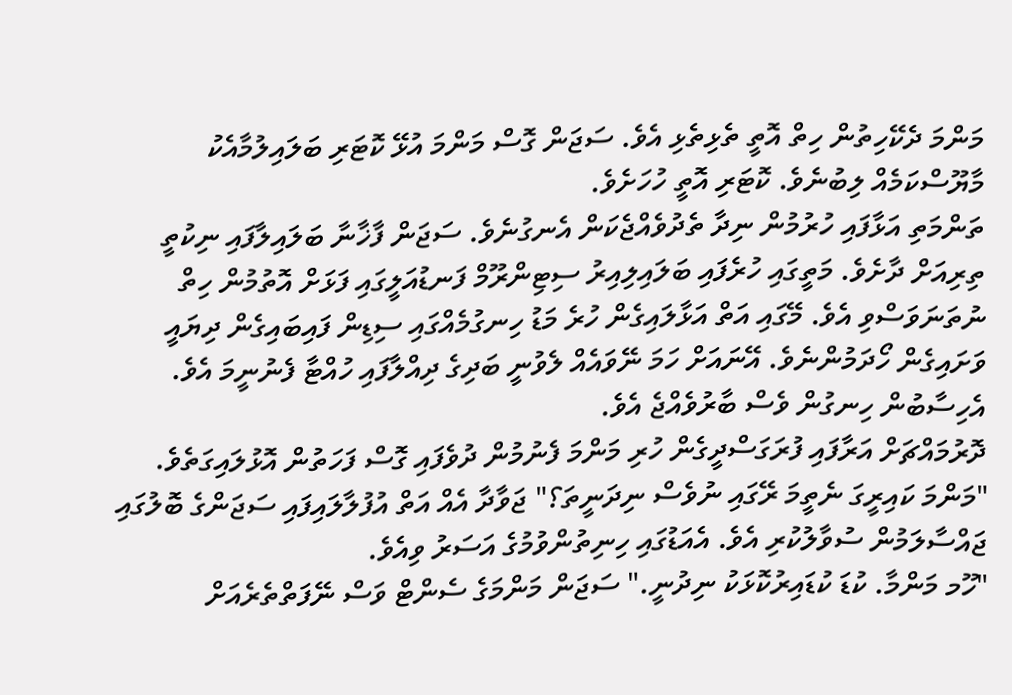މަންމަ ދެކޭހިތުން ހިތް އޮތީ ތެޅިތެޅި އެވެ. ސަޖަން ގޮސް މަންމަ އުޅޭ ކޮޓަރި ބަލައިލުމާއެކު މާޔޫސްކަމެއް ލިބުނެވެ. ކޮޓަރި އޮތީ ހުހަށެވެ.
ތަންމަތި އަޅާފައި ހުރުމުން ނިދާ ތެދުވެއްޖެކަން އެނގުނެވެ. ސަޖަން ފާޚާނާ ބަލައިލާފައި ނިކުތީ ތިރިއަށް ދާށެވެ. މަތީގައި ހުރެފައި ބަލައިލިއިރު ސިޓިންރޫމް ފަނޑުއަލީގައި ފަޅަށް އޮތުމުން ހިތް ނުތަނަވަސްވި އެވެ. މޭގައި އަތް އަޅާލައިގެން ހުރެ މަޑު ހިނގުމެއްގައި ސިޑިން ފައިބައިގެން ދިޔައީ ވަށައިގެން ހޯދަމުންނެވެ. އޭނައަށް ހަމަ ނޭވައެއް ލެވުނީ ބަދިގެ ދިއްލާފައި ހުއްޓާ ފެނުނީމަ އެވެ. އެހިސާބުން ހިނގުން ވެސް ބާރުވެއްޖެ އެވެ.
ދޮރުމައްޗަށް އަރާފައި ފުރަގަސްދީގެން ހުރި މަންމަ ފެނުމުން ދުވެފައި ގޮސް ފަހަތުން އޮޅުލައިގަތެވެ.
"މަންމަ ކައިރީގަ ނެތީމަ ރޭގައި ނުވެސް ނިދަނީތަ؟" ޖަވާދާ އެއް އަތް އުފުލާލައިފައި ސަޖަންގެ ބޮލުގައި ޖައްސާލަމުން ސުވާލުކުރި އެވެ. އެއަޑުގައި ހިނިތުންވުމުގެ އަސަރު ވިއެވެ.
"ހޫމ މަންމާ. ކުޑަ ކުޑައިރުކޮޅަކު ނިދުނީ." ސަޖަން މަންމަގެ ސެންޓް ވަސް ނޭފަތްތެރެއަށް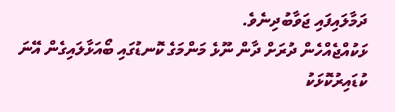ދަމާލައިފައި ޖަވާބުދިނެވެ.
ޅަކުއްޖެއްހެން ދުރަށް ދާން ނޫޅެ މަންމަގެ ކޮނޑުގައި ބޯއަޅާލައިގެން އޭނަ ކުޑައިރުކޮޅަކު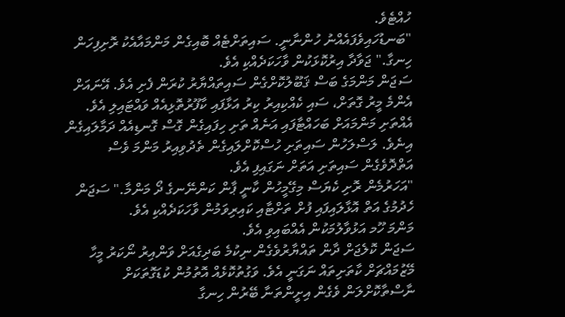ހުއްޓެވެ.
"ބަނޑުހައިވެފައެއްނު ހުންނާނީ. ސައިތަށްޓެއް ބޮއިގެން މަންމައާއެކު ރޮށިފިހަން ހިނގާ." ޖަވާދާ އިރުކޮޅަކުން ވާހަކަދެއްކި އެވެ.
ސަޖަން މަންމަގެ ބަސް ޤަބޫލުކޮށްގެން ސައިތައްޔާރު ކުރަން ފެށި އެވެ. އޭނައަށް އެންމެ މީރު ގޮތަށް، ސައި ކެއްކިއިރު ކިރު އަޅާފައި ކާފޫރުތޮޅިއެއް ވައްޓައިލި އެވެ. އެއްތަށި މަންމައަށް ބަހައްޓާފައި އަނެއް ތަށި ހިފައިގެން ގޮސް ގޮނޑިއެއް ދަމާލައިގެން އިނެވެ. ލަސްލަހުން ސައިތަށި ހުސްކޮށްލައިގެން ތެދުވިއިރު މަންމަ ވެސް އަތްދޮވެގެން ސައިތަށި އަތަށް ނަގައިފި އެވެ.
"އަހަރުމެން ރޮށި ކެޔަސް މިގޭމީހުން ކާނީ ޕާން ކަންނޭނގެ ދޯ މަންމާ." ސަޖަން ހެދުމުގެ އަތް އޮޅާލައިފައި ފުށް ތަށްޓާއި ކައިރިވަމުން ވާހަކަދެއްކި އެވެ.
މަންމަ ހޫމ އަޅުވާލުމަކުން އެއްބައިވި އެވެ.
ސަޖަން ކޮލެޖަށް ދާން ތައްޔާރުވެގެން ނިކުމެ ބަދިގެއަށް ވަންއިރު ނޯކަރު މީހާ މޭޒުމައްޗަށް ކާތަށިތައް ނަގަނީ އެވެ. ވަގުތުކޮޅެއް އޮތުމުން ކުޑަގޮތަކަށް ނާސްތާކޮށްލަން ވެގެން އިށީންތަނާ ބޭރުން ހިނގާ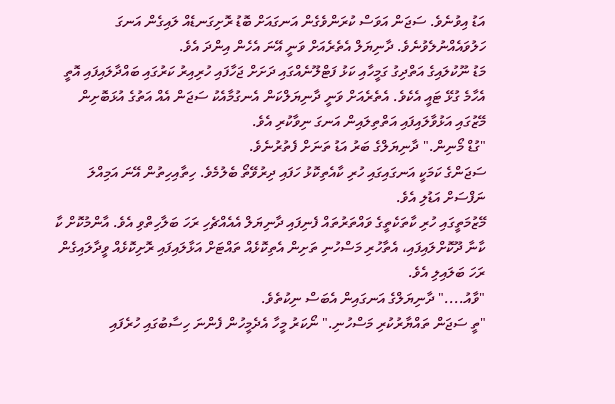އަޑު އިވުނެވެ. ސަޖަން އަވަސް ކުރަންވެގެން އަނގައަށް ބޮޑު ރޮށިގަނޑެއް ލައިގެން އަނގަ ހަލުވައެއްނުލެވުނެވެ. ދާނިޔަލް އެތެރެއަށް ވަނީ އޭނަ އެހެން އިންދަ އެވެ.
މަޑު ނޫކުލައިގެ އަތްދިގު ގަމީހާއި ކަޅު ފަޓްލޫނެއްގައި ދަށަށް ޖަހާފައި ހުރިއިރު ކަރުގައި ބައްދާލައިފައި އޮތީ އެހާމެ ގުޅޭ ޓައީ އެކެވެ. އެތެރެއަށް ވަނީ ދާނިޔަލްކަން އެނގުމާއެކު ސަޖަން އެއް އަތުގެ އުޅަބޮށިން މޭޒުގައި އަޅުވާލައިފައި އަތްތިލައިން އަނގަ ނިވާކުރި އެވެ.
"ގުޑް މޯނިން." ދާނިޔަލްގެ ބަރު އަޑު ތަނަށް ފެތުރުނެވެ.
ސަޖަންގެ ކަމަކީ އަނގައިގައި ހުރި ކާއެތިކޮޅު ހަފައި ދިރުވޭތޯ ބެލުމެވެ. ހިތާއިހިތުން އޭނަ އަމިއްލަ ނަފްސަށް އަޑުލި އެވެ.
މޭޒުމަތީގައި ހުރި ކާތަކެތީގެ ވައްތަރުތައް ފެނިފައި ދާނިޔަލް އެއެއްޗެހި ރަހަ ބަލާހިތްވި އެވެ. އާންމުކޮށް ކާ ކާނާ ދޫކޮށްލައިފައި، އެތާހުރި މަސްހުނި ތަށިން އެތިކޮޅެއް ތައްޓަށް އަޅާލައިފައި ރޮށިކޮޅެއް ވީދާލައިގެން ރަހަ ބަލައިލި އެވެ.
"ވާއު...." ދާނިޔަލްގެ އަނގައިން އެބަސް ނިކުތެވެ.
"ތީ ސަޖަން ތައްޔާރުކުރި މަސްހުނި." ނޯކަރު މީހާ އެދެމީހުން ފެންނަ ހިސާބުގައި ހުރެފައި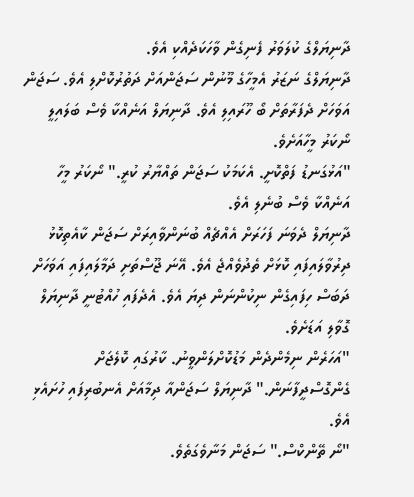ދާނިޔަލްގެ ކުލަވަރު ފެނިގެން ވާހަކަދެއްކި އެވެ.
ދާނިޔަލްގެ ނަޒަރު އެމީހާގެ މޫނުން ސަޖަންއަށް ދަތުރުކޮށްލި އެވެ. ސަޖަން އަވަހަށް ދެފަރާތަށް ބޯ ހޫރައިލި އެވެ. ދާނިޔަލް އަނެއްކާ ވެސް ބަލައިލީ ނޯކަރު މީހާއަށެވެ.
"އަޅުގަނޑު ފަތްކޮށީ. އެކަމަކު ސަޖަން ތައްޔާރު ކުރީ." ނޯކަރު މީހާ އަނެއްކާ ވެސް ބުނެލި އެވެ.
ދާނިޔަލް ދެވަނަ ފަހަރަށް އެއްޗެއް ބުނަންވާއިރަށް ސަޖަން ކާއެތިކޮޅު ދިރުވާލައިފައި ކޮޅަށް ތެދުވެއްޖެ އެވެ. އޭނަ ޖޫސްތަށި ދަމާލައިފައި އަވަހަށް ދަބަސް ހިފައިގެން ނިކުންނަން ދިޔަ އެވެ. އެދެފައި ހުއްޓުނީ ދާނިޔަލް ގޮވާލި އަޑަށެވެ.
"އަހަރެން ނިމެންދެން މަޑުކޮށްލަންވީނު. ކާރުގައި ކޮލެޖަށް ގެންގޮސްދީފާނަން." ދާނިޔަލް ސަޖަންއާ ދިމާއަށް އެނބުރިފައި ހުށައެޅި އެވެ.
"ނޯ ތޭންކްސް." ސަޖަން މަނާވެގަތެވެ.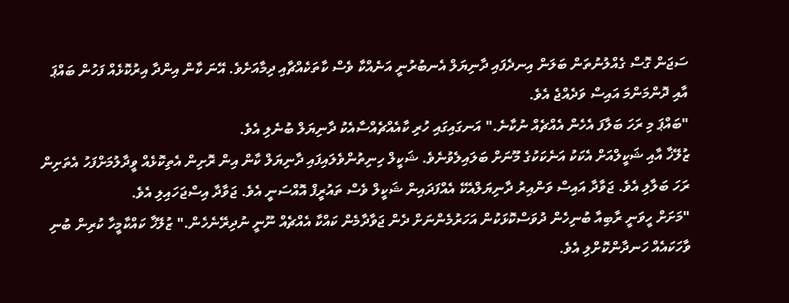ސަޖަން ގޮސް ގެއްލުނުތަން ބަލަން އިނދެފައި ދާނިޔަލް އެނބުރުނީ އަނެއްކާ ވެސް ކާތަކެއްޗާއި ދިމާއަށެވެ. އޭނަ ކާން އިންދާ އިރުކޮޅެއް ފަހުން ބައްޕަ އާއި ދޮންމަންމަ އައިސް ވަދެއްޖެ އެވެ.
"ބައްޕަ މި ރަހަ ބަލާފަ އެހެން އެއްޗެއް ނުކާނެ." އަނގައިގައި ހުރި ކާއެއްޗެއްސާއެކު ދާނިޔަލް ބުނެލި އެވެ.
ޒުލޭޚާ އާއި ޝަކީލްއަށް އެކަކު އަނެކަކުގެ މޫނަށް ބަލައިލެވުނެވެ. ޝަކީލް ހިނިތުންވެލައިފައި ދާނިޔަލް ކާން އިން ރޮށިން އެތިކޮޅެއް ވީދާލުމަށްފަހު އެތަށިން ރަހަ ބަލާލި އެވެ. ޖަވާދާ އައިސް ވަންއިރު ދާނިޔަލްއެކޭ އެއްފަދައިން ޝަކީލް ވެސް ތައުރީފް އޮއްސަނީ އެވެ. ޖަވާދާ އިސްޖަހައިލި އެވެ.
"މަށަށް ހީވަނީ ރާބިއާ ބުނިހެން ދުވަސްކޮޅަކުން އަހަރުމެންނަށް ދެން ޖަވާދާމެން ކައްކާ އެއްޗެއް ނޫނީ ނުދިރޭނެހެން." ޒުލޭޚާ ކައްކާމީހާ ކުރިން ބުނި ވާހަކައެއް ހަނދާންކޮށްލި އެވެ.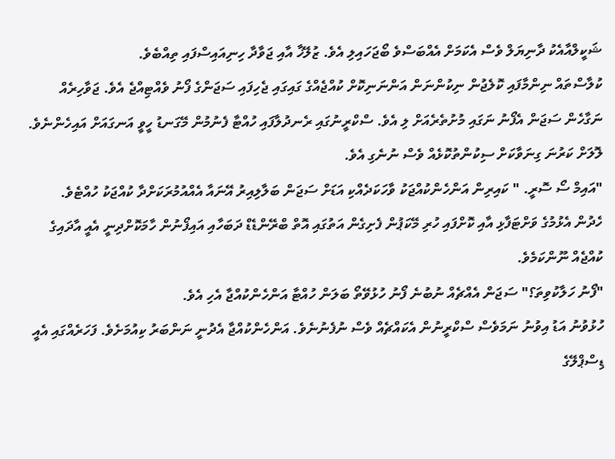ޝަކީލްއާއެކު ދާނިޔަލް ވެސް އެކަމަށް އެއްބަސްވެ ބޯޖަހައިލި އެވެ. ޒުލޭޚާ އާއި ޖަވާދާ ހިނިއައިސްފައި ތިއްބެވެ.
ކުލާސްތައް ނިންމާފައި ކޮލެޖުން ނިކުންނަން އަންނަނިކޮށް ކުއްޖެއްގެ ގައިގައި ޖެހިފައި ސަޖަންގެ ފޯނު ވެއްޓިއްޖެ އެވެ. ޖަވާހިރެއް ނަގާހެން ސަޖަން އެފޯނު ނަގައި މުށުތެރެއަށް ލި އެވެ. ސްކްރީނުގައި ރެނދުލާފައި ހުއްޓާ ފެނުމުން މޭގަނޑު ހީވީ އަނގައަށް އައިހެންނެވެ. ލޮލަށް ކަރުނަ ގިނަވާކަށް ސިކުންތުކޮޅެއް ވެސް ނުނެގި އެވެ.
"އައިމް ސޯ ސޮރީ. " ކައިރިން އަންހެންކުއްޖަކު ވާހަކަދެއްކި އަޑަށް ސަޖަން ބަލާލިއިރު އޭނައާ އެއްއުމުރަކަށްދާ ކުއްޖަކު ހުއްޓެވެ.
ހެދުން އެޅުމުގެ ވަށްޓަފާޅި އާއި ކޮށްފައި ހުރި މޭކަޕުން ފެށިގެން އަތުގައި އޮތް ބްރޭންޑެޑް ދަބަހާއި އައިފޯނުން ހާމަކޮށްދިނީ އެއީ އާދައިގެ ކުއްޖެއް ނޫންކަމެވެ.
"ފޯނު ހަލާކުވިތަ؟" ސަޖަން އެއްޗެއް ނުބުނެ ފޯނު ހުޅުވޭތޯ ބަލަން ހުއްޓާ އަންހެންކުއްޖާ އެހި އެވެ.
ހުޅުވުނު އަޑު އިވުނު ނަމަވެސް ސްކްރީނުން އެކައްޗެއް ވެސް ނުފެނުނެވެ. އަންހެންކުއްޖާ އެދުނީ ނަންބަރު ކިއުމަށެވެ. ފަހަރެއްގައި އެއީ ޑިސްޕްލޭގެ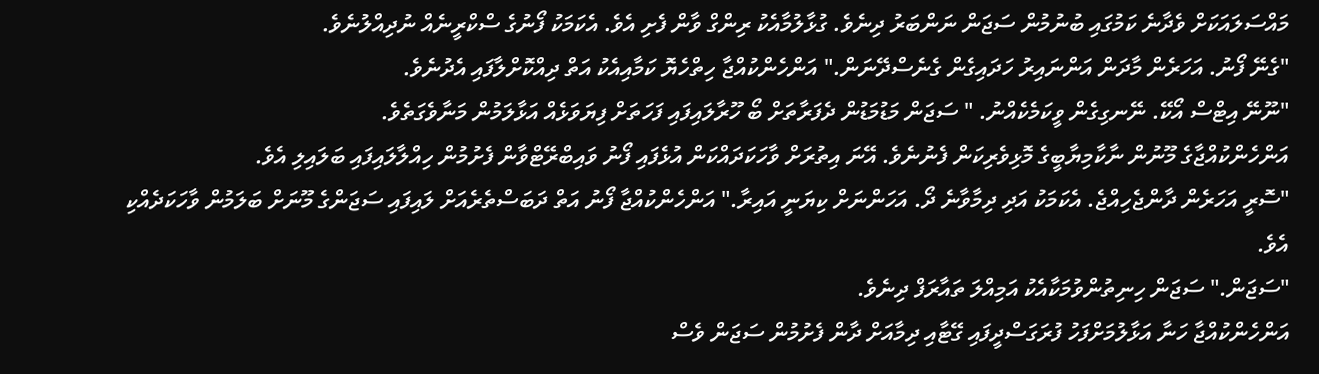މައްސަލައަކަށް ވެދާނެ ކަމުގައި ބުނުމުން ސަޖަން ނަންބަރު ދިނެވެ. ގުޅާލުމާއެކު ރިންގް ވާން ފެށި އެވެ. އެކަމަކު ފޯނުގެ ސްކްރީނެއް ނުދިއްލުނެވެ.
"ގެނޭ ފޯނު. އަހަރެން މާދަން އަންނައިރު ހަދައިގެން ގެނެސްދޭނަން." އަންހެންކުއްޖާ ހިތްހެޔޮ ކަމާއިއެކު އަތް ދިއްކޮށްލާފައި އެދުނެވެ.
"ނޫނޭ އިޓްސް އޯކޭ. ނޭނގިގެން ވީކަމެކެއްނު. " ސަޖަން މަޑުމަޑުން ދެފަރާތަށް ބޯ ހޫރާލައިފައި ފަހަތަށް ފިޔަވަޅެއް އަޅާލަމުން މަނާވެގަތެވެ.
އަންހެންކުއްޖާގެ މޫނުން ނާކާމިޔާބީގެ މޮޅިވެރިކަން ފެނުނެވެ. އޭނަ އިތުރަށް ވާހަކަދައްކަން އުޅެފައި ފޯނު ވައިބްރޭޓްވާން ފެށުމުން ހިއްލާލައިފައި ބަލައިލި އެވެ.
"ސޮރީ އަހަރެން ދާންޖެހިއްޖެ. އެކަމަކު އަދި ދިމާވާނެ ދޯ. އަހަންނަށް ކިޔަނީ އައިރާ." އަންހެންކުއްޖާ ފޯނު އަތް ދަބަސްތެރެއަށް ލައިފައި ސަޖަންގެ މޫނަށް ބަލަމުން ވާހަކަދެއްކި އެވެ.
"ސަޖަން." ސަޖަން ހިނިތުންވުމަކާއެކު އަމިއްލަ ތައާރަފް ދިނެވެ.
އަންހެންކުއްޖާ ހަނާ އަޅާލުމަށްފަހު ފުރަގަސްދީފައި ގޭޓާއި ދިމާއަށް ދާން ފެށުމުން ސަޖަން ވެސް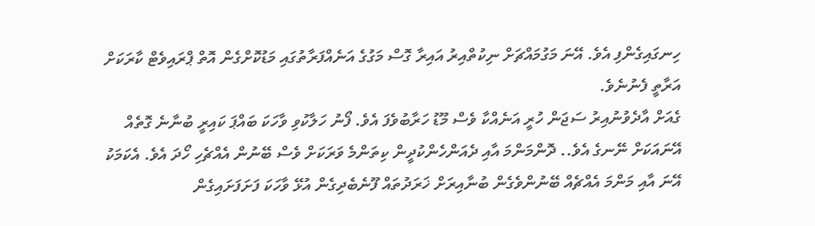ހިނގައިގެންފި އެވެ. އޭނަ މަގުމައްޗަށް ނިކުތްއިރު އައިރާ ގޮސް މަގުގެ އަނެއްފަރާތުގައި މަޑުކޮށްގެން އޮތް ޕްރައިވެޓް ކާރަކަށް އަރާތީ ފެނުނެވެ.
ގެއަށް އާދެވުނުއިރު ސަޖަން ހުރީ އަނެއްކާ ވެސް މޫޑު ހަރާބުވެފަ އެވެ. ފޯނު ހަލާކުވި ވާހަކަ ބައްޕަ ކައިރީ ބުނާނެ ގޮތެއް އޭނައަކަށް ނޭނގެ އެވެ.. ދޮންމަންމަ އާއި ދެއަންހެންކުދީން ކިތަންމެ ވަރަކަށް ވެސް ބޭނުން އެއްޗެހި ހޯދަ އެވެ. އެކަމަކު އޭނަ އާއި މަންމަ އެއްޗެއް ބޭނުންވެގެން ބުނާއިރަށް ޚަރަދުތައް ފޫނެބެދިގެން އުޅޭ ވާހަކަ ފަށަފަށައިގެން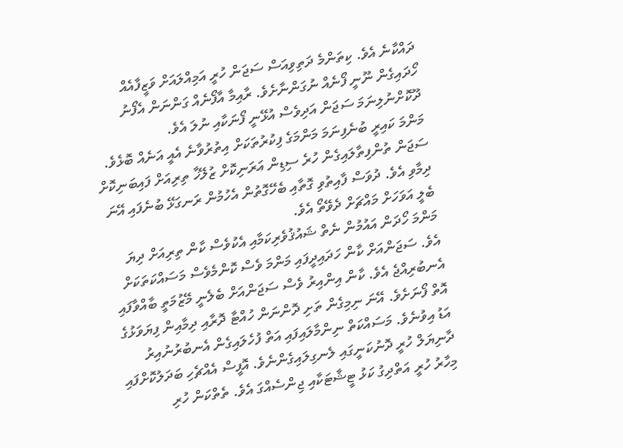ދައްކާނެ އެވެ. ކިތަންމެ ދަތިވިއަސް ސަޖަން ހުރީ އަމިއްލައަށް ވަޒީފާއެއް ހޯދައިގެން ނޫނީ ފޯނެއް ނުގަންނާށެވެ. ރާއިމާ އާފޯނެއް ގަންނަން އެފޯނު ދޫކޮށްނުލިނަމަ ސަޖަން އަދިވެސް އުޅޭނީ ފޯނަކާއި ނުލަ އެވެ.
މަންމަ ކައިރީ ބުނެފިނަމަ މަންމަގެ ފިކުރުތަކަށް އިތުރުވާނެ އެއީ އަނެއް ބޮޅެވެ. ސަޖަން ތުންފިތާލައިގެން ހުރެ ސިޑިން އަރަނިކޮށް ޒުލޭޚާ ތިރިއަށް ފައިބަނިކޮށް ދިމާވި އެވެ. ދުވަސް ފާއިތުވި ގޮތާއި ބެހޭގޮތުން އެހުމުން ރަނގަޅޭ ބުނެފައި އޭނަ ބެލީ އަވަހަށް މައްޗަށް ދެވޭތޯ އެވެ.
މަންމަ ހޯދަން އައުމުން ނެތް ޝައުޤުވެރިކަމާއި އެކުވެސް ކާން ތިރިއަށް ދިޔަ އެވެ. ސަޖަންއަށް ކާން ހަދައިދީފައި މަންމަ ވެސް ކޮންމެވެސް މަސައްކަތަކަށް އެނބުރިއްޖެ އެވެ. ކާން އިންއިރު ވެސް ސަޖަންއަށް ބެލެނީ މޭޒުމަތީ ބާއްވާފައި އޮތް ފޯނަށެވެ. އޭނަ ނިމިގެން ތަށި ދޮންނަން ހުއްޓާ ދޮރާއި ދިމާއިން ފިޔަވަޅުގެ އަޑު އިވުނެވެ. މަސައްކަތް ނިންމާލައިފައި އަތް ފުހެލައިގެން އެނބުރުނުއިރު ދާނިޔަލް ހުރީ ދޮނުކަނީގައި ލެނގިލައިގެންނެވެ. އޮފީސް އެއްޗެހި ބަދަލުކޮށްފައި މިހާރު ހުރީ އަތްދިގު ކަޅު ޓީޝާޓަކާއި ޖިންސެއްގަ އެވެ. ތެތްކަން ހުރި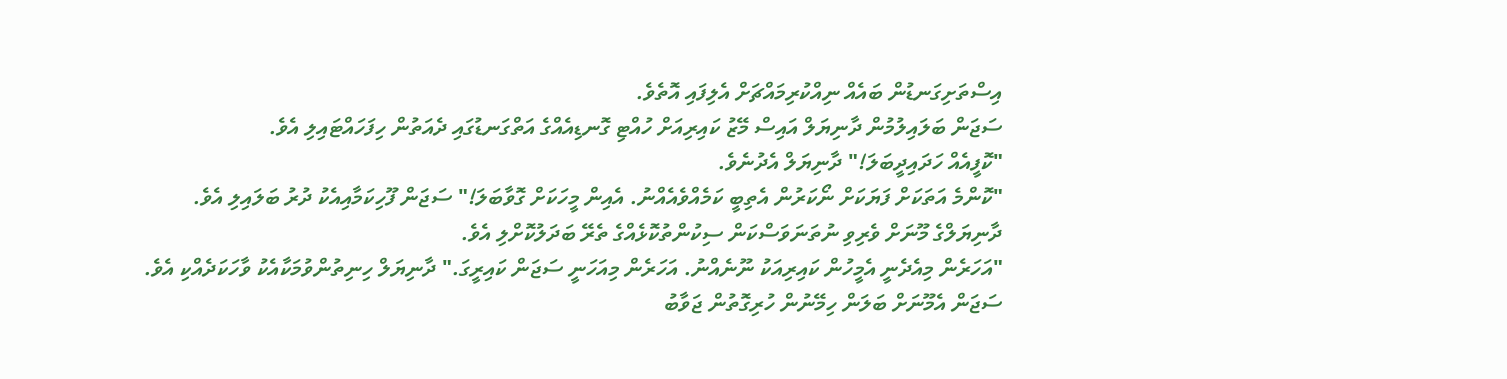އިސްތަށިގަނޑުން ބައެއް ނިއްކުރިމައްޗަށް އެލިފައި އޮތެވެ.
ސަޖަން ބަލައިލުމުން ދާނިޔަލް އައިސް މޭޒު ކައިރިއަށް ހުއްޓި ގޮނޑިއެއްގެ އަތްގަނޑުގައި ދެއަތުން ހިފަހައްޓައިލި އެވެ.
"ކޮފީއެއް ހަދައިދީބަލަ!" ދާނިޔަލް އެދުނެވެ.
"ކޮންމެ އަތަކަށް ފަޔަކަށް ނޯކަރުން އެތިބީ ކަމެއްވެއެއްނު. އެއިން މީހަކަށް ގޮވާބަލަ!" ސަޖަން ފޫހިކަމާއިއެކު ދުރު ބަލައިލި އެވެ.
ދާނިޔަލްގެ މޫނަށް ވެރިވި ނުތަނަވަސްކަން ސިކުންތުކޮޅެއްގެ ތެރޭ ބަދަލުކޮށްލި އެވެ.
"އަހަރެން މިއެދެނީ އެމީހުން ކައިރިއަކު ނޫނެއްނު. އަހަރެން މިއަހަނީ ސަޖަން ކައިރީގަ." ދާނިޔަލް ހިނިތުންވުމަކާއެކު ވާހަކަދެއްކި އެވެ.
ސަޖަން އެމޫނަށް ބަލަން ހިމޭނުން ހުރިގޮތުން ޖަވާބު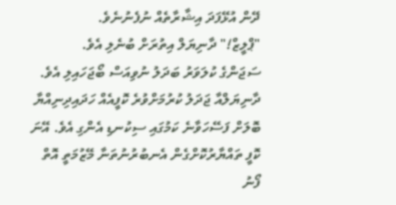ދޭން އުޅޭފަދަ އިޝާރާތެއް ނުފެނުނެވެ.
"ޕްލީޒް!" ދާނިޔަލް އިތުރަށް ބުނެލި އެވެ.
ސަޖަންގެ ކުލަވަރު ބަދަލު ނުވިއަސް ބޯޖަހައިލި އެވެ. ދާނިޔަލްއާ ޖަދަލު ކުރުމަށްވުރެ ކޮފީއެއް ހަދައިދިނިއްޔާ ބޮލަށް ފަސޭހަވާނެ ކަމުގައި ސިކުނޑި އެންގި އެވެ. އޭނަ ކޮފީ ތައްޔާރުކޮށްގެން އެނބުރުނުތަނާ މޭޒުމަތީ އޮތް ފޯނު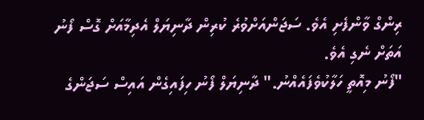ރިންގް ވާންފެށި އެވެ. ސަޖަންއަށްވުރެ ކުރިން ދާނިޔަލް އެދިމާއަށް ގޮސް ފޯނު އަތަށް ނެގި އެވެ.
"ފޯނު މިއޮތީ ހަލާކުވެފައެއްނު." ދާނިޔަލް ފޯނު ހިފައިގެން އައިސް ސަޖަންގެ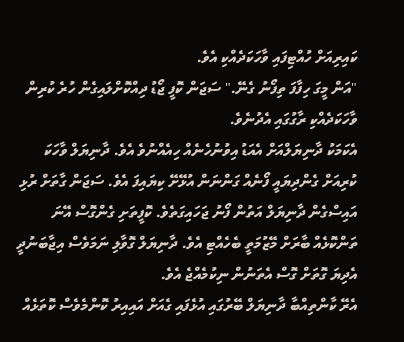ކައިރިއަށް ހުއްޓިފައި ވާހަކަދެއްކި އެވެ.
"އަން މީގަ ހިފާފަ ތިފޯނު ގެނޭ." ސަޖަން ކޮފީ ޖޯޑު ދިއްކޮށްލައިގެން ހުރެ ކުރިން ވާހަކަދެއްކި ރާގުގައި އެދުނެވެ.
އެކަމަކު ދާނިޔަލްއަށް އެއަޑު އިވުނުހެނެއް ހިއެއްނުވެ އެވެ. ދާނިޔަލް ވާހަކަ ކުރިއަށް ގެންދިޔައީ ފޯނެއް ގަންނަން އުޅޭށޭ ކިޔައިފަ އެވެ. ސަޖަން ގާތަށް ރުޅި އައިސްގެން ދާނިޔަލް އަތުން ފޯނު ޖަހައިގަތެވެ. ކޮފީތަށި ގެންގޮސް އޭނަ ތަންކޮޅެއް ބާރަށް މޭޒުމަތީ ބެހެއްޓި އެވެ. ދާނިޔަލް ގޮވާލި ނަމަވެސް އިޖާބަނުދީ އެދިޔަ ގޮތަށް ގޮސް އެތަނުން ނިކުމެއްޖެ އެވެ.
އެރޭ ކާންތިއްބާ ދާނިޔަލް ބޭރުގައި އުޅެފައި ގެއަށް އައިއިރު ކޮންމެވެސް ކޮތަޅެއް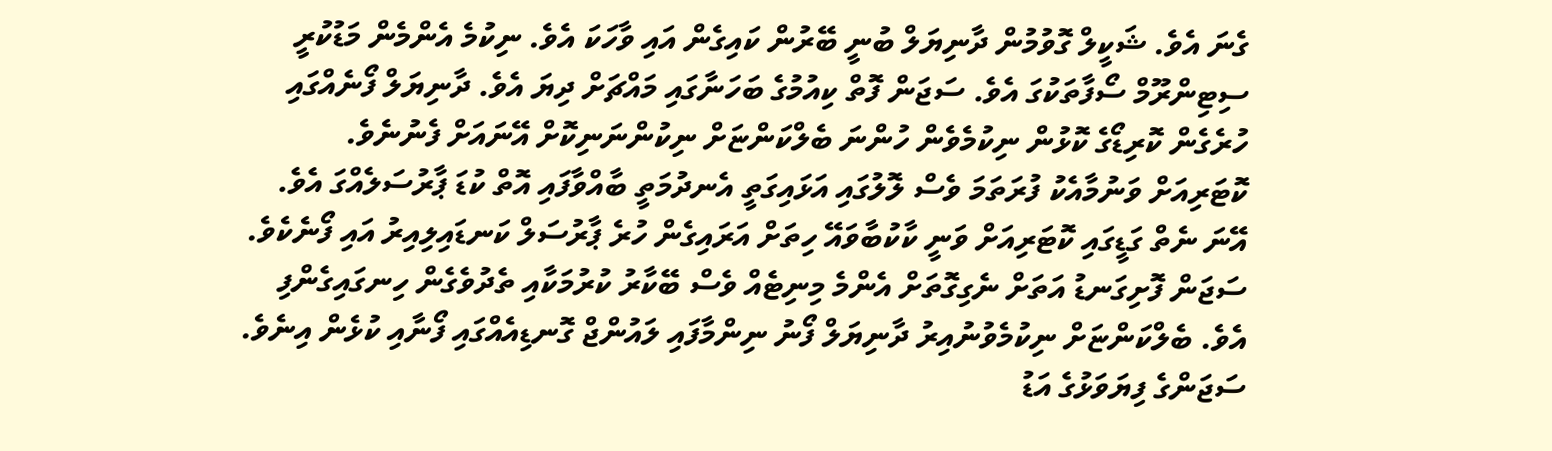ގެނަ އެވެ. ޝަކީލް ގޮވުމުން ދާނިޔަލް ބުނީ ބޭރުން ކައިގެން އައި ވާހަކަ އެވެ. ނިކުމެ އެންމެން މަޑުކުރީ ސިޓިންރޫމް ސޯފާތަކުގަ އެވެ. ސަޖަން ފޮތް ކިއުމުގެ ބަހަނާގައި މައްޗަށް ދިޔަ އެވެ. ދާނިޔަލް ފޯނެއްގައި ހުރެގެން ކޮރިޑޯގެ ކޮޅުން ނިކުމެވެން ހުންނަ ބެލްކަންޏަށް ނިކުންނަނިކޮށް އޭނައަށް ފެނުނެވެ.
ކޮޓަރިއަށް ވަނުމާއެކު ފުރަތަމަ ވެސް ލޮލުގައި އަޅައިގަތީ އެނދުމަތީ ބާއްވާފައި އޮތް ކުޑަ ޕާރުސަލެއްގަ އެވެ. އޭނަ ނެތް ގަޑީގައި ކޮޓަރިއަށް ވަނީ ކާކުބާވައޭ ހިތަށް އަރައިގެން ހުރެ ޕާރުސަލް ކަނޑައިލިއިރު އައި ފޯނެކެވެ. ސަޖަން ފޮށިގަނޑު އަތަށް ނެގިގޮތަށް އެންމެ މިނިޓެއް ވެސް ބޭކާރު ކުރުމަކާއި ތެދުވެގެން ހިނގައިގެންފި އެވެ. ބެލްކަންޏަށް ނިކުމެވުނުއިރު ދާނިޔަލް ފޯނު ނިންމާފައި ލައުންޖް ގޮނޑިއެއްގައި ފޯނާއި ކުޅެން އިނެވެ. ސަޖަންގެ ފިޔަވަޅުގެ އަޑު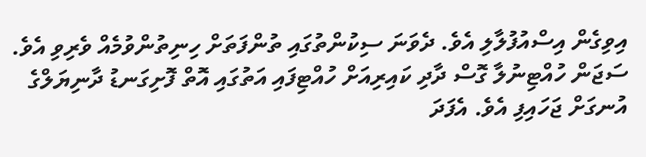އިވިގެން އިސްއުފުލާލި އެވެ. ދެވަނަ ސިކުންތުގައި ތުންފަތަށް ހިނިތުންވުމެއް ވެރިވި އެވެ.
ސަޖަން ހުއްޓިނުލާ ގޮސް ދާދި ކައިރިއަށް ހުއްޓިފައި އަތުގައި އޮތް ފޮށިގަނޑު ދާނިޔަލްގެ އުނގަށް ޖަހައިފި އެވެ. އެފަދަ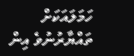ހަމަލައަކަށް ތައްޔާރުނުވެ އިން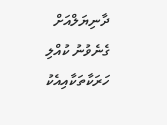ދާނިޔަލްއަށް ގެނެވުނު ކުއްލި ހަރަކާތަކާއިއެކު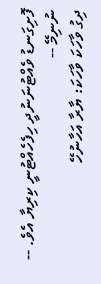ފޮށިގަނޑު ވެއްޓުނަނުދީ ހިފެހެއްޓުނީ ކިރިޔާ އެވެ. -- ނުނިމޭ --
ދިގު ވާހަކަ ވާހަކަ: ޔާރާ އަހާނުހޭ